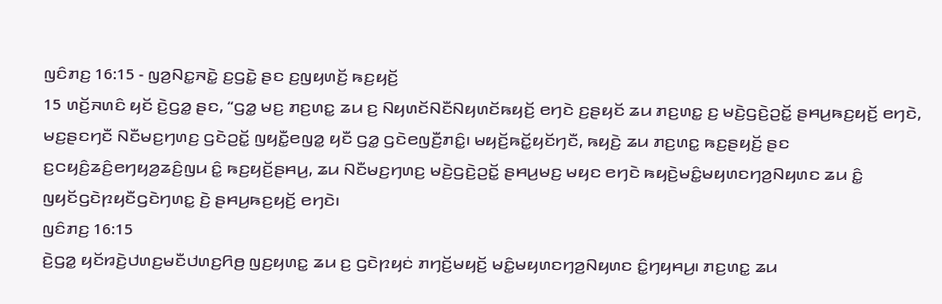ꤜꤢꤨꤊꤢ꤬ 16:15 - ꤜꤤ꤬ꤡꤢ꤭ꤏꤢꤧ꤭ ꤢ꤬ꤞꤢꤧ꤭ ꤔꤢ ꤢ꤬ꤜꤟꤛꤢꤩ꤬ ꤒꤢ꤬ꤟꤢꤩ꤬
15 ꤛꤢꤩ꤬ꤏꤛꤢꤨ ꤟꤢꤩ ꤢꤧ꤬ꤞꤤ꤭ ꤔꤢ, “ꤞꤤ꤭ ꤗꤢ꤬ ꤊꤢ꤬ꤛꤢ꤭ ꤘꤣ ꤢ꤬ ꤡꤟꤛꤢꤩꤡꤢꤪꤡꤟꤛꤢꤩꤒꤟꤢꤩ꤬ ꤕꤚꤢꤧ ꤢ꤬ꤔꤟꤢꤩ ꤘꤣ ꤊꤢ꤬ꤛꤢ꤭ ꤢ꤬ ꤗꤢꤧ꤬ꤞꤢꤧ꤬ꤑꤢꤩ꤭ ꤔꤌꤣ꤬ꤒꤢ꤬ꤟꤢꤩ꤬ ꤕꤚꤢꤧ, ꤗꤢ꤬ꤔꤢꤚꤢꤪ ꤡꤢꤪꤗꤢ꤬ꤚꤛꤢ꤬ ꤞꤢꤧꤑꤢꤩ꤭ ꤜꤟꤢꤪ꤭ꤕꤜꤤ꤭ ꤟꤢꤪ ꤞꤤ꤭ ꤞꤢꤧꤕꤜꤢꤪ꤬ꤊꤢꤨ꤭꤯ ꤗꤟꤢꤩ꤬ꤒꤢꤩ꤭ꤟꤢꤩꤚꤢꤪ, ꤒꤟꤢꤧ꤬ ꤘꤣ ꤊꤢ꤬ꤛꤢ꤭ ꤒꤢ꤬ꤔꤟꤢꤩ꤬ ꤔꤢ ꤢ꤬ꤍꤟꤢꤨ꤬ꤘꤢꤨ꤬ꤕꤚꤟꤤ꤬ꤘꤢꤨ꤬ꤜꤣ ꤢꤨ꤭ ꤒꤢ꤬ꤟꤢꤩ꤬ꤔꤌꤣ꤬, ꤘꤣ ꤡꤢꤪꤗꤢ꤬ꤚꤛꤢ꤬ ꤗꤢꤧ꤬ꤞꤢꤧ꤬ꤑꤢꤩ꤭ ꤔꤌꤣ꤬ꤗꤢ꤬ ꤗꤟꤢ ꤕꤚꤢꤧ ꤒꤟꤢꤧ꤬ꤗꤢꤨ꤭ꤗꤟꤛꤢꤚꤤ꤬ꤡꤟꤛꤢ ꤘꤣ ꤢꤨ꤭ ꤜꤟꤢꤩꤞꤢꤧꤐꤟꤢꤪꤞꤢꤧꤚꤛꤢ꤭ ꤢꤧ꤬ ꤔꤌꤣ꤬ꤒꤢ꤬ꤟꤢꤩ꤬ ꤕꤚꤢꤧ꤯
ꤜꤢꤨꤊꤢ꤬ 16:15
ꤢꤧ꤬ꤞꤤ꤭ ꤟꤢꤩꤙꤢꤧ꤬ꤓꤛꤢ꤬ꤗꤢꤪꤓꤛꤢ꤬ꤖꤥ꤬ ꤜꤢ꤬ꤟꤛꤢ꤭ ꤘꤣ ꤢ꤬ ꤞꤢꤧꤐꤟꤢꤦ ꤊꤚꤢꤩ꤬ꤗꤟꤢꤩ꤬ ꤗꤢꤨ꤭ꤗꤟꤛꤢꤚꤤ꤬ꤡꤟꤛꤢ ꤢꤨ꤭ꤚꤟꤌꤣ꤬꤯ ꤊꤢ꤬ꤛꤢ꤭ ꤘꤣ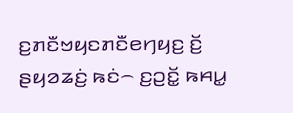ꤢ꤬ꤊꤢꤪꤠꤟꤢꤊꤢꤪꤕꤚꤟꤢ꤬ ꤢꤩ꤬ ꤔꤟꤤꤘꤢꤦ꤬ ꤒꤢꤦ꤮ ꤢ꤬ꤑꤢꤩ꤭ ꤒꤌꤣ꤭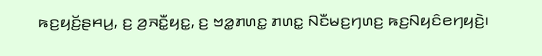ꤒꤢ꤬ꤟꤢꤩ꤬ꤔꤌꤣ꤬, ꤢ꤬ ꤤ꤬ꤏꤢꤪ꤭ꤟꤢ꤭, ꤢ꤬ ꤠꤤ꤭ꤊꤛꤢ꤭ ꤊꤛꤢ꤭ ꤡꤢꤪꤗꤢ꤬ꤚꤛꤢ꤬ ꤒꤢ꤬ꤡꤟꤢꤨꤕꤚꤟꤢꤧ꤬꤯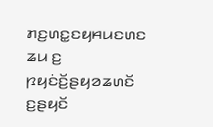ꤊꤢ꤬ꤛꤢ꤭ꤢꤟꤌꤣꤢꤛꤢ ꤘꤣ ꤢ꤬ ꤐꤟꤢꤦꤢꤩ꤬ꤔꤟꤤꤘꤛꤢꤩ ꤢ꤬ꤔꤟꤢꤩ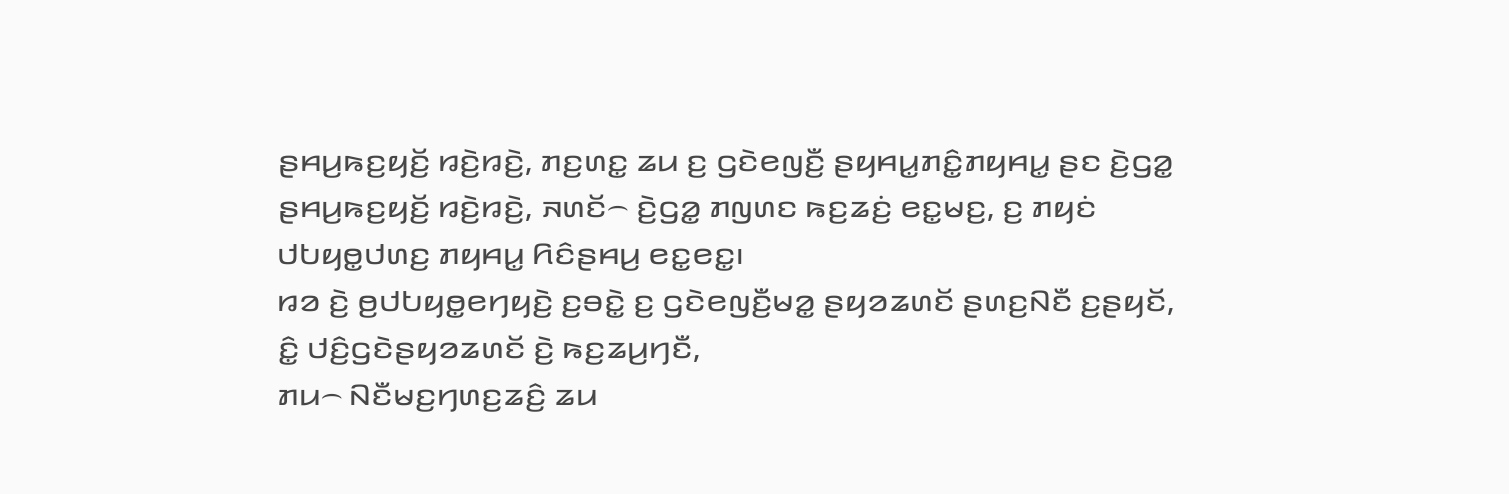ꤔꤌꤣ꤬ꤒꤢ꤬ꤟꤢꤩ꤬ ꤙꤢꤧ꤬ꤙꤢꤧ꤬, ꤊꤢ꤬ꤛꤢ꤭ ꤘꤣ ꤢ꤬ ꤞꤢꤧꤕꤜꤢꤪ꤬ ꤔꤟꤌꤣ꤭ꤊꤢꤨ꤭ꤊꤟꤌꤣ꤭ ꤔꤢ ꤢꤧ꤬ꤞꤤ꤭ ꤔꤌꤣ꤬ꤒꤢ꤬ꤟꤢꤩ꤬ ꤙꤢꤧ꤬ꤙꤢꤧ꤬, ꤏꤛꤢꤩ꤮ ꤢꤧ꤬ꤞꤤ꤭ ꤊꤜꤛꤢ ꤒꤢ꤬ꤘꤢꤦ꤬ ꤕꤢ꤭ꤗꤢ꤬, ꤢ꤬ ꤊꤟꤢꤦ ꤓꤝꤟꤥ꤭ꤓꤛꤢ꤬ ꤊꤟꤌꤣ꤭ ꤖꤢꤨꤔꤌꤣ꤬ ꤕꤢ꤭ꤕꤢ꤭꤯
ꤙꤤ ꤢꤧ꤬ ꤥ꤬ꤓꤝꤟꤥ꤭ꤕꤚꤟꤢꤧ꤬ ꤢ꤬ꤋꤢꤧ꤭ ꤢ꤬ ꤞꤢꤧꤕꤜꤢꤪ꤬ꤗꤤ꤭ ꤔꤟꤤꤘꤛꤢꤩ ꤔꤛꤢ꤬ꤡꤢꤪ ꤢ꤬ꤔꤟꤢꤩ, ꤢꤨ꤭ ꤓꤢꤨ꤬ꤞꤢꤧꤔꤟꤤꤘꤛꤢꤩ ꤢꤧ꤬ ꤒꤢ꤬ꤘꤣ꤬ꤚꤢꤪ,
ꤊꤣ꤮ ꤡꤢꤪꤗꤢ꤬ꤚꤛꤢ꤬ꤘꤢꤨ꤬ ꤘꤣ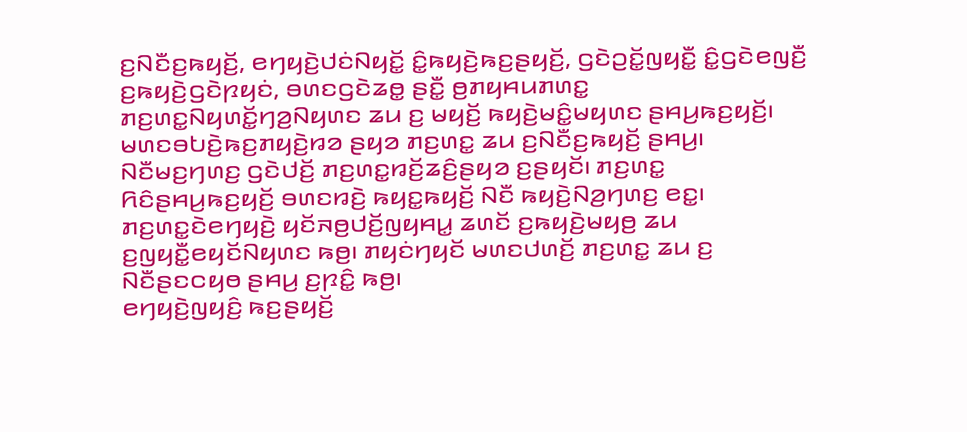ꤢ꤬ꤡꤢꤪꤢ꤬ꤒꤟꤢꤩ꤬, ꤕꤚꤟꤢꤧ꤬ꤓꤢꤦꤡꤟꤢꤩ꤭ ꤢꤨ꤭ꤒꤟꤢꤧ꤬ꤒꤢ꤬ꤔꤟꤢꤩ꤬, ꤞꤢꤧꤑꤢꤩ꤭ꤜꤟꤢꤪ꤭ ꤢꤨ꤭ꤞꤢꤧꤕꤜꤢꤪ꤬ ꤢ꤬ꤒꤟꤢꤧ꤬ꤞꤢꤧꤐꤟꤢꤦ, ꤋꤛꤢꤞꤢꤧꤘꤥ꤭ ꤔꤢꤪ꤭ ꤥ꤬ꤊꤟꤌꤣꤊꤛꤢ꤭ ꤊꤢ꤬ꤛꤢ꤭ꤡꤟꤛꤢꤩ꤭ꤚꤤ꤬ꤡꤟꤛꤢ ꤘꤣ ꤢ꤬ ꤗꤟꤢꤩ꤬ ꤒꤟꤢꤧ꤬ꤗꤢꤨ꤭ꤗꤟꤛꤢ ꤔꤌꤣ꤬ꤒꤢ꤬ꤟꤢꤩ꤬꤯ ꤗꤛꤢꤋꤝꤢꤧ꤬ꤒꤢ꤬ꤊꤟꤢꤧ꤬ꤙꤤ ꤔꤟꤤ ꤊꤢ꤬ꤛꤢ꤭ ꤘꤣ ꤢ꤬ꤡꤢꤪꤢ꤬ꤒꤟꤢꤩ꤬ ꤔꤌꤣ꤬꤯
ꤡꤢꤪꤗꤢ꤬ꤚꤛꤢ꤬ ꤞꤢꤧꤓꤢꤩ꤬ ꤊꤢ꤬ꤛꤢ꤭ꤙꤢꤩ꤬ꤘꤢꤨ꤬ꤔꤟꤤ ꤢ꤬ꤔꤟꤢꤩ꤯ ꤊꤢ꤬ꤛꤢ꤭ ꤖꤢꤨꤔꤌꤣ꤬ꤒꤢ꤬ꤟꤢꤩ꤬ ꤋꤛꤢꤙꤢꤧ꤬ ꤒꤟꤢ꤭ꤒꤟꤢꤩ꤬ ꤡꤢꤪ ꤒꤟꤢꤧ꤬ꤡꤤ꤬ꤚꤛꤢ꤬ ꤕꤢ꤭꤯
ꤊꤢ꤬ꤛꤢ꤭ꤢꤧꤕꤚꤟꤢꤧ꤬ ꤟꤢꤩꤏꤥ꤬ꤓꤢꤩ꤬ꤜꤟꤌꤣ꤭ ꤘꤛꤢꤩ ꤢ꤬ꤒꤟꤢꤧ꤬ꤗꤟꤥ꤬ ꤘꤣ ꤢ꤬ꤜꤟꤢꤪ꤭ꤕꤟꤢꤩꤡꤟꤛꤢ ꤒꤥ꤬꤯ ꤊꤟꤢꤦꤚꤟꤢꤩ ꤗꤛꤢꤓꤛꤢꤩ꤬ ꤊꤢ꤬ꤛꤢ꤭ ꤘꤣ ꤢ꤬ ꤡꤢꤪꤔꤢꤍꤟꤥ ꤔꤌꤣ꤬ ꤢ꤬ꤐꤢꤨ꤭ ꤒꤥ꤬꤯
ꤕꤚꤟꤢꤧ꤬ꤜꤟꤢꤨ꤬ ꤒꤢ꤬ꤔꤟꤢꤩ꤬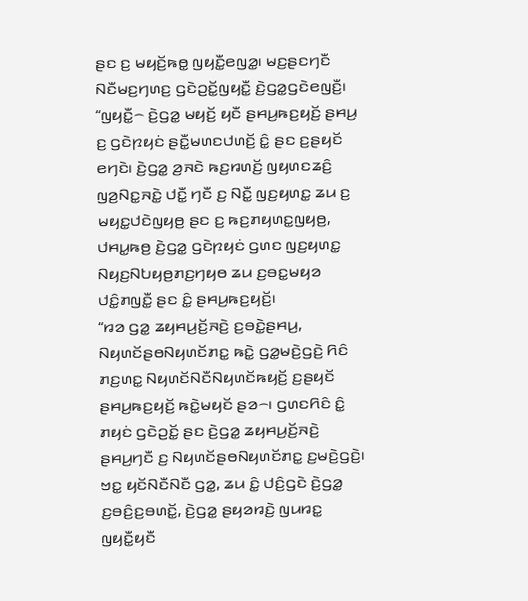ꤔꤢ ꤢ꤬ ꤗꤟꤢꤩ꤬ꤒꤥ꤭ ꤜꤟꤢꤪ꤭ꤕꤜꤤ꤭꤯ ꤗꤢ꤬ꤔꤢꤚꤢꤪ ꤡꤢꤪꤗꤢ꤬ꤚꤛꤢ꤬ ꤞꤢꤧꤑꤢꤩ꤭ꤜꤟꤢꤪ꤭ ꤢꤧ꤬ꤞꤤ꤭ꤞꤢꤧꤕꤜꤢꤪ꤬꤯
“ꤜꤟꤢꤪ꤭꤮ ꤢꤧ꤬ꤞꤤ꤭ ꤗꤟꤢꤩ꤬ ꤟꤢꤪ ꤔꤌꤣ꤬ꤒꤢ꤬ꤟꤢꤩ꤬ ꤔꤌꤣ꤬ ꤢ꤬ ꤞꤢꤧꤐꤟꤢꤦ ꤔꤢꤪ꤭ꤗꤛꤢꤓꤛꤢꤩ꤬ ꤢꤨ꤭ ꤔꤢ ꤢ꤬ꤔꤟꤢꤩ ꤕꤚꤢꤧ꤯ ꤢꤧ꤬ꤞꤤ꤭ ꤤ꤬ꤏꤢꤧ ꤒꤢ꤬ꤙꤛꤢꤩ꤬ ꤜꤟꤛꤢꤘꤢꤨ꤬ ꤜꤤ꤬ꤡꤢ꤭ꤏꤢꤧ꤭ ꤓꤢꤪ꤭ ꤚꤢꤪ ꤢ꤬ ꤡꤢꤪ꤭ ꤜꤢ꤬ꤟꤛꤢ꤭ ꤘꤣ ꤢ꤬ ꤗꤟꤢ꤭ꤓꤢꤧꤜꤟꤥ꤬ ꤔꤢ ꤢ꤬ ꤒꤢ꤬ꤊꤟꤛꤢ꤭ꤜꤟꤥ꤬, ꤓꤌꤣ꤭ꤒꤥ꤬ ꤢꤧ꤬ꤞꤤ꤭ ꤞꤢꤧꤐꤟꤢꤦ ꤞꤛꤢ ꤜꤢ꤬ꤟꤛꤢ꤭ ꤡꤟꤢ꤬ꤡꤝꤟꤥ꤬ꤊꤢ꤬ꤚꤟꤥ ꤘꤣ ꤢ꤬ꤋꤢ꤭ꤗꤟꤤ ꤓꤢꤨ꤭ꤊꤜꤢꤪ꤭ ꤔꤢ ꤢꤨ꤭ ꤔꤌꤣ꤬ꤒꤢ꤬ꤟꤢꤩ꤬꤯
“ꤙꤤ ꤞꤤ꤭ ꤘꤟꤌꤣ꤬ꤢꤩ꤬ꤏꤢꤧ꤬ ꤢ꤬ꤋꤢꤧ꤭ꤔꤌꤣ꤬, ꤡꤟꤛꤢꤩꤔꤥꤡꤟꤛꤢꤩꤊꤢ꤭ ꤒꤢꤧ꤭ ꤞꤤ꤭ꤗꤢꤧ꤬ꤞꤢꤧ꤬ ꤖꤢꤨ ꤊꤢ꤬ꤛꤢ꤭ ꤡꤟꤛꤢꤩꤡꤢꤪꤡꤟꤛꤢꤩꤒꤟꤢꤩ꤬ ꤢ꤬ꤔꤟꤢꤩ ꤔꤌꤣ꤬ꤒꤢ꤬ꤟꤢꤩ꤬ ꤒꤢꤧ꤭ꤗꤟꤢꤩ ꤔꤤ꤮꤯ ꤞꤛꤢꤖꤢꤨ ꤢꤨ꤭ ꤊꤟꤢꤦ ꤞꤢꤧꤑꤢꤩ꤭ ꤔꤢ ꤢꤧ꤬ꤞꤤ꤭ ꤘꤟꤌꤣ꤬ꤢꤩ꤬ꤏꤢꤧ꤬ ꤔꤌꤣ꤬ꤚꤢꤪ ꤢ꤬ ꤡꤟꤛꤢꤩꤔꤥꤡꤟꤛꤢꤩꤊꤢ꤭ ꤢ꤬ꤗꤢꤧ꤬ꤞꤢꤧ꤬꤯ ꤠꤢ꤭ ꤟꤢꤩꤡꤢꤪꤡꤢꤪ ꤞꤤ꤭, ꤘꤣ ꤢꤨ꤭ ꤓꤢꤨ꤬ꤞꤢꤧ ꤢꤧ꤬ꤞꤤ꤭ ꤢ꤬ꤋꤢꤨ꤬ꤢ꤬ꤋꤛꤢꤩ꤭, ꤢꤧ꤬ꤞꤤ꤭ ꤔꤟꤤꤙꤢꤧ꤬ ꤜꤣꤙꤢ꤭ ꤜꤟꤢꤪ꤭ꤟꤢꤪ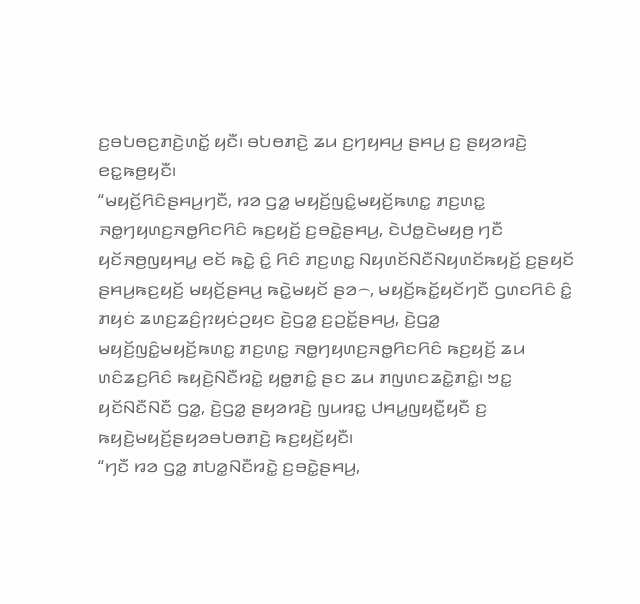ꤢ꤬ꤋꤝꤥꤢ꤬ꤊꤢꤧ꤬ꤛꤢꤩ꤭ ꤟꤢꤪ꤯ ꤋꤝꤥꤊꤢꤧ꤬ ꤘꤣ ꤢ꤬ꤚꤟꤌꤣ꤬ ꤔꤌꤣ꤬ ꤢ꤬ ꤔꤟꤤꤙꤢꤧ꤬ ꤕꤢ꤭ꤒꤥ꤬ꤟꤢꤪ꤯
“ꤗꤟꤢꤩ꤬ꤖꤢꤨꤔꤌꤣ꤬ꤚꤢꤪ, ꤙꤤ ꤞꤤ꤭ ꤗꤟꤢꤩ꤬ꤜꤢꤨ꤭ꤗꤟꤢꤩ꤬ꤒꤛꤢ꤭ ꤊꤢ꤬ꤛꤢ꤭ ꤏꤥ꤭ꤚꤟꤛꤢ꤬ꤏꤥ꤭ꤖꤢꤖꤢꤨ ꤒꤢ꤬ꤟꤢꤩ꤬ ꤢ꤬ꤋꤢꤧ꤭ꤔꤌꤣ꤬, ꤢꤧꤓꤥ꤭ꤢꤧꤗꤟꤥ꤬ ꤚꤢꤪ ꤟꤢꤩꤏꤥ꤬ꤜꤟꤌꤣ꤭ ꤕꤢꤩ ꤒꤢꤧ꤭ ꤢꤨ꤭ ꤖꤢꤨ ꤊꤢ꤬ꤛꤢ꤭ ꤡꤟꤛꤢꤩꤡꤢꤪꤡꤟꤛꤢꤩꤒꤟꤢꤩ꤬ ꤢ꤬ꤔꤟꤢꤩ ꤔꤌꤣ꤬ꤒꤢ꤬ꤟꤢꤩ꤬ ꤗꤟꤢꤩ꤬ꤔꤌꤣ꤬ ꤒꤢꤧ꤭ꤗꤟꤢꤩ ꤔꤤ꤮, ꤗꤟꤢꤩ꤬ꤒꤢꤩ꤭ꤟꤢꤩꤚꤢꤪ ꤞꤛꤢꤖꤢꤨ ꤢꤨ꤭ ꤊꤟꤢꤦ ꤘꤛꤢ꤬ꤘꤢꤨ꤬ꤐꤟꤢꤦꤑꤟꤢ ꤢꤧ꤬ꤞꤤ꤭ ꤢ꤬ꤑꤢꤩ꤭ꤔꤌꤣ꤬, ꤢꤧ꤬ꤞꤤ꤭ ꤗꤟꤢꤩ꤬ꤜꤢꤨ꤭ꤗꤟꤢꤩ꤬ꤒꤛꤢ꤭ ꤊꤢ꤬ꤛꤢ꤭ ꤏꤥ꤭ꤚꤟꤛꤢ꤬ꤏꤥ꤭ꤖꤢꤖꤢꤨ ꤒꤢ꤬ꤟꤢꤩ꤬ ꤘꤣ ꤛꤢꤨꤘꤢ꤬ꤖꤢꤨ ꤒꤟꤢꤧ꤬ꤡꤢꤪꤙꤢꤧ꤭ ꤟꤥ꤭ꤊꤢꤨ꤭ ꤔꤢ ꤘꤣ ꤊꤜꤛꤢꤘꤢꤧ꤭ꤊꤢꤨ꤭꤯ ꤠꤢ꤭ ꤟꤢꤩꤡꤢꤪꤡꤢꤪ ꤞꤤ꤭, ꤢꤧ꤬ꤞꤤ꤭ ꤔꤟꤤꤙꤢꤧ꤬ ꤜꤣꤙꤢ꤭ ꤓꤌꤣ꤭ꤜꤟꤢꤪ꤭ꤟꤢꤪ ꤢ꤬ ꤒꤟꤢꤧ꤬ꤗꤟꤢꤩ꤬ꤔꤟꤤꤋꤝꤥꤊꤢꤧ꤬ ꤒꤢ꤬ꤟꤢꤩ꤬ꤟꤢꤪ꤯
“ꤚꤢꤪ ꤙꤤ ꤞꤤ꤭ ꤊꤝꤤ꤭ꤡꤢꤪꤙꤢꤧ꤭ ꤢ꤬ꤋꤢꤧ꤭ꤔꤌꤣ꤬,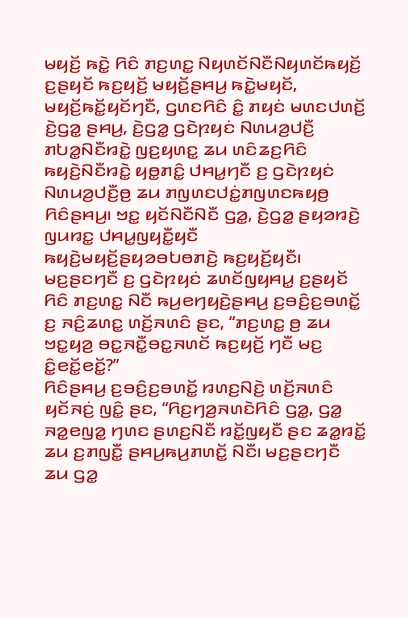ꤗꤟꤢꤩ꤬ ꤒꤢꤧ꤭ ꤖꤢꤨ ꤊꤢ꤬ꤛꤢ꤭ ꤡꤟꤛꤢꤩꤡꤢꤪꤡꤟꤛꤢꤩꤒꤟꤢꤩ꤬ ꤢ꤬ꤔꤟꤢꤩ ꤒꤢ꤬ꤟꤢꤩ꤬ ꤗꤟꤢꤩ꤬ꤔꤌꤣ꤬ ꤒꤢꤧ꤭ꤗꤟꤢꤩ, ꤗꤟꤢꤩ꤬ꤒꤢꤩ꤭ꤟꤢꤩꤚꤢꤪ, ꤞꤛꤢꤖꤢꤨ ꤢꤨ꤭ ꤊꤟꤢꤦ ꤗꤛꤢꤓꤛꤢꤩ꤬ ꤢꤧ꤬ꤞꤤ꤭ ꤔꤌꤣ꤬, ꤢꤧ꤬ꤞꤤ꤭ ꤞꤢꤧꤐꤟꤢꤦ ꤡꤛꤣꤤ꤬ꤓꤢꤪ꤬ ꤊꤝꤤ꤭ꤡꤢꤪꤙꤢꤧ꤭ ꤜꤢ꤬ꤟꤛꤢ꤭ ꤘꤣ ꤛꤢꤨꤘꤢ꤬ꤖꤢꤨ ꤒꤟꤢꤧ꤬ꤡꤢꤪꤙꤢꤧ꤭ ꤟꤥ꤭ꤊꤢꤨ꤭ ꤓꤌꤣ꤭ꤚꤢꤪ ꤢ꤬ ꤞꤢꤧꤐꤟꤢꤦ ꤡꤛꤣꤤ꤬ꤓꤢꤪ꤬ꤥ꤬ ꤘꤣ ꤊꤜꤛꤢꤓꤢꤦ꤭ꤊꤜꤛꤢꤒꤟꤥ꤬ ꤖꤢꤨꤔꤌꤣ꤬꤯ ꤠꤢ꤭ ꤟꤢꤩꤡꤢꤪꤡꤢꤪ ꤞꤤ꤭, ꤢꤧ꤬ꤞꤤ꤭ ꤔꤟꤤꤙꤢꤧ꤬ ꤜꤣꤙꤢ꤭ ꤓꤌꤣ꤭ꤜꤟꤢꤪ꤭ꤟꤢꤪ ꤒꤟꤢꤧ꤬ꤗꤟꤢꤩ꤬ꤔꤟꤤꤋꤝꤥꤊꤢꤧ꤬ ꤒꤢ꤬ꤟꤢꤩ꤬ꤟꤢꤪ꤯
ꤗꤢ꤬ꤔꤢꤚꤢꤪ ꤢ꤬ ꤞꤢꤧꤐꤟꤢꤦ ꤘꤛꤢꤩꤜꤟꤌꤣ꤭ ꤢ꤬ꤔꤟꤢꤩ ꤖꤢꤨ ꤊꤢ꤬ꤛꤢ꤭ ꤡꤢꤪ ꤒꤣ꤬ꤕꤚꤟꤢꤧ꤬ꤔꤌꤣ꤬ ꤢ꤬ꤋꤢꤨ꤬ꤢ꤬ꤋꤛꤢꤩ꤭ ꤢ꤬ ꤏꤢꤨ꤬ꤘꤛꤢ꤭ ꤛꤢꤩ꤬ꤏꤛꤢꤨ ꤔꤢ, “ꤊꤢ꤬ꤛꤢ꤭ ꤥ꤬ ꤘꤣ ꤠꤢ꤭ꤟꤤ꤬ ꤋꤢ꤭ꤏꤢꤪ꤭ꤋꤢ꤭ꤏꤛꤢꤩ ꤒꤢ꤬ꤟꤢꤩ꤬ ꤚꤢꤪ ꤗꤢ꤬ ꤢꤨ꤭ꤕꤢꤩ꤭ꤕꤢꤩ꤭?”
ꤖꤢꤨꤔꤌꤣ꤬ ꤢ꤬ꤋꤢꤨ꤬ꤢ꤬ꤋꤛꤢꤩ꤭ ꤙꤛꤢ꤬ꤡꤢꤧ꤬ ꤛꤢꤩ꤬ꤏꤛꤢꤨ ꤟꤢꤩꤏꤢꤦ꤬ ꤜꤢꤨ꤭ ꤔꤢ, “ꤖꤢ꤬ꤚꤤ꤬ꤏꤛꤢꤧꤖꤢꤨ ꤞꤤ꤭, ꤞꤤ꤭ ꤏꤤ꤭ꤕꤜꤤ꤭ ꤚꤛꤢ ꤔꤛꤢ꤬ꤡꤢꤪ ꤙꤢꤩ꤭ꤜꤟꤢꤪ ꤔꤢ ꤘꤤ꤭ꤙꤢꤩ꤭ ꤘꤣ ꤢ꤬ꤊꤜꤢꤪ꤭ ꤔꤌꤣ꤬ꤒꤣ꤬ꤊꤛꤢꤩ꤭ ꤡꤢꤪ꤯ ꤗꤢ꤬ꤔꤢꤚꤢꤪ ꤘꤣ ꤞꤤ꤭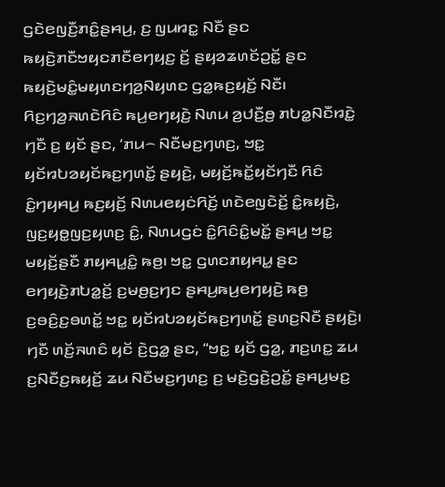ꤞꤢꤧꤕꤜꤢꤪ꤬ꤊꤢꤨ꤭ꤔꤌꤣ꤬, ꤢ꤬ ꤜꤣꤙꤢ꤭ ꤡꤢꤪ ꤔꤢ ꤒꤟꤢꤧ꤬ꤊꤢꤪꤠꤟꤢꤊꤢꤪꤕꤚꤟꤢ꤬ ꤢꤩ꤬ ꤔꤟꤤꤘꤛꤢꤩꤑꤢꤩ꤭ ꤔꤢ ꤒꤟꤢꤧ꤬ꤗꤢꤨ꤭ꤗꤟꤛꤢꤚꤤ꤬ꤡꤟꤛꤢ ꤞꤤ꤭ꤒꤢ꤬ꤟꤢꤩ꤬ ꤡꤢꤪ꤯
ꤖꤢ꤬ꤚꤤ꤬ꤏꤛꤢꤧꤖꤢꤨ ꤒꤣ꤬ꤕꤚꤟꤢꤧ꤬ ꤡꤛꤣ ꤤ꤬ꤓꤢꤪ꤬ꤥ꤬ ꤊꤝꤤ꤭ꤡꤢꤪꤙꤢꤧ꤭ ꤚꤢꤪ ꤢ꤬ ꤟꤢꤩ ꤔꤢ, ‘ꤊꤣ꤮ ꤡꤢꤪꤗꤢ꤬ꤚꤛꤢ꤬, ꤠꤢ꤭ ꤟꤢꤩꤙꤝꤤꤟꤢꤩꤒꤢ꤬ꤚꤛꤢꤩ꤭ ꤔꤟꤢꤧ꤬, ꤗꤟꤢꤩ꤬ꤒꤢꤩ꤭ꤟꤢꤩꤚꤢꤪ ꤖꤢꤨ ꤢꤨ꤭ꤚꤟꤌꤣ꤬ ꤒꤢ꤬ꤟꤢꤩ꤬ ꤡꤛꤣꤕꤟꤢꤦꤖꤢꤩ꤬ ꤛꤢꤧꤕꤜꤢꤧꤢꤩ꤬ ꤢꤨ꤭ꤒꤟꤢꤧ꤬, ꤜꤢ꤬ꤟꤥ꤭ꤜꤢ꤬ꤟꤛꤢ꤬ ꤢꤨ꤭, ꤡꤛꤣꤞꤢꤦ ꤢꤨ꤭ꤖꤢꤨꤢꤨ꤭ꤗꤢꤩ꤭ ꤔꤌꤣ꤬ ꤠꤢ꤭ ꤗꤟꤢꤩ꤬ꤔꤢꤪ ꤊꤟꤌꤣ꤭ꤢꤨ꤭ ꤒꤥ꤬꤯ ꤠꤢ꤭ ꤞꤛꤢꤊꤟꤌꤣ꤭ ꤔꤢ ꤕꤚꤟꤢꤧ꤬ꤊꤝꤤ꤭ꤢꤩ꤬ ꤢ꤬ꤗꤥ꤬ꤢ꤬ꤚꤢ ꤔꤌꤣ꤬ꤒꤣ꤬ꤕꤚꤟꤢꤧ꤬ ꤒꤥ꤬ ꤢ꤬ꤋꤢꤨ꤬ꤢ꤬ꤋꤛꤢꤩ꤭ ꤠꤢ꤭ ꤟꤢꤩꤙꤝꤤꤟꤢꤩꤒꤢ꤬ꤚꤛꤢꤩ꤭ ꤔꤛꤢ꤬ꤡꤢꤪ ꤔꤟꤢꤧ꤬꤯
ꤚꤢꤪ ꤛꤢꤩ꤬ꤏꤛꤢꤨ ꤟꤢꤩ ꤢꤧ꤬ꤞꤤ꤭ ꤔꤢ, “ꤠꤢ꤭ ꤟꤢꤩ ꤞꤤ꤭, ꤊꤢ꤬ꤛꤢ꤭ ꤘꤣ ꤢ꤬ꤡꤢꤪꤢ꤬ꤒꤟꤢꤩ꤬ ꤘꤣ ꤡꤢꤪꤗꤢ꤬ꤚꤛꤢ꤬ ꤢ꤬ ꤗꤢꤧ꤬ꤞꤢꤧ꤬ꤑꤢꤩ꤭ ꤔꤌꤣ꤬ꤗꤢ꤬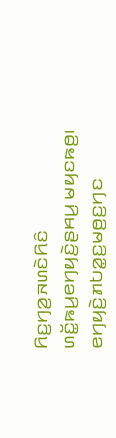ꤖꤢ꤬ꤚꤤ꤬ꤏꤛꤢꤧꤖꤢꤨ ꤛꤢꤩ꤭ꤒꤣ꤬ꤕꤚꤟꤢꤧ꤬ꤔꤌꤣ꤬ ꤗꤟꤢꤒꤥ꤬꤯ ꤕꤚꤟꤢꤧ꤬ꤊꤝꤤ꤭ꤢ꤬ꤗꤥ꤬ꤢ꤬ꤚꤢ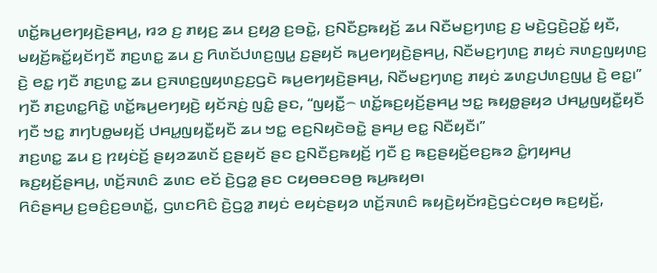ꤛꤢꤩ꤭ꤒꤣ꤬ꤕꤚꤟꤢꤧ꤬ꤔꤌꤣ꤬, ꤙꤤ ꤢ꤬ ꤊꤟꤢ꤬ ꤘꤣ ꤢ꤬ꤟꤤ꤬ ꤢ꤬ꤋꤢꤧ꤭, ꤢ꤬ꤡꤢꤪꤢ꤬ꤒꤟꤢꤩ꤬ ꤘꤣ ꤡꤢꤪꤗꤢ꤬ꤚꤛꤢ꤬ ꤢ꤬ ꤗꤢꤧ꤬ꤞꤢꤧ꤬ꤑꤢꤩ꤭ ꤟꤢꤪ, ꤗꤟꤢꤩ꤬ꤒꤢꤩ꤭ꤟꤢꤩꤚꤢꤪ ꤊꤢ꤬ꤛꤢ꤭ ꤘꤣ ꤢ꤬ ꤖꤛꤢꤩꤓꤛꤢ꤬ꤜꤣ꤭ ꤢ꤬ꤔꤟꤢꤩ ꤒꤣ꤬ꤕꤚꤟꤢꤧ꤬ꤔꤌꤣ꤬, ꤡꤢꤪꤗꤢ꤬ꤚꤛꤢ꤬ ꤊꤟꤢꤦ ꤏꤛꤢ꤬ꤜꤟꤛꤢ꤬ ꤢꤧ꤬ ꤕꤢ꤭ ꤚꤢꤪ ꤊꤢ꤬ꤛꤢ꤭ ꤘꤣ ꤢ꤬ꤏꤛꤢ꤬ꤜꤟꤛꤢ꤬ꤢ꤬ꤞꤢꤧ ꤒꤣ꤬ꤕꤚꤟꤢꤧ꤬ꤔꤌꤣ꤬, ꤡꤢꤪꤗꤢ꤬ꤚꤛꤢ꤬ ꤊꤟꤢꤦ ꤘꤛꤢ꤬ꤓꤛꤢ꤬ꤜꤣ꤭ ꤢꤧ꤬ ꤕꤢ꤭꤯”
ꤚꤢꤪ ꤊꤢ꤬ꤛꤢ꤭ꤖꤢꤧ꤭ ꤛꤢꤩ꤭ꤒꤣ꤬ꤕꤚꤟꤢꤧ꤬ ꤟꤢꤩꤏꤢꤦ꤬ ꤜꤢꤨ꤭ ꤔꤢ, “ꤜꤟꤢꤪ꤭꤮ ꤛꤢꤩ꤭ꤒꤢ꤬ꤟꤢꤩ꤬ꤔꤌꤣ꤬ ꤠꤢ꤭ ꤒꤟꤥ꤭ꤔꤟꤤ ꤓꤌꤣ꤭ꤜꤟꤢꤪ꤭ꤟꤢꤪ ꤚꤢꤪ ꤠꤢ꤭ ꤊꤚꤝꤥ꤭ꤗꤟꤢꤩ꤬ ꤓꤌꤣ꤭ꤜꤟꤢꤪ꤭ꤟꤢꤪ ꤘꤣ ꤠꤢ꤭ ꤕꤢ꤬ꤡꤟꤢꤧꤋꤢꤧ꤭ ꤔꤌꤣ꤬ ꤕꤢ꤭ ꤡꤢꤪꤟꤢꤪ꤯”
ꤊꤢ꤬ꤛꤢ꤭ ꤘꤣ ꤢ꤬ ꤐꤟꤢꤦꤢꤩ꤬ ꤔꤟꤤꤘꤛꤢꤩ ꤢ꤬ꤔꤟꤢꤩ ꤔꤢ ꤢ꤬ꤡꤢꤪꤢ꤬ꤒꤟꤢꤩ꤬ ꤚꤢꤪ ꤢ꤬ ꤒꤢ꤬ꤔꤟꤢꤩ꤬ꤕꤢ꤬ꤒꤤ ꤢꤨ꤭ꤚꤟꤌꤣ꤬ ꤒꤢ꤬ꤟꤢꤩ꤬ꤔꤌꤣ꤬, ꤛꤢꤩ꤬ꤏꤛꤢꤨ ꤘꤛꤢ ꤕꤢꤩ ꤢꤧ꤬ꤞꤤ꤭ ꤔꤢ ꤍꤟꤥꤋꤢꤋꤥ꤬ ꤒꤣ꤬ꤒꤟꤥ꤯
ꤖꤢꤨꤔꤌꤣ꤬ ꤢ꤬ꤋꤢꤨ꤬ꤢ꤬ꤋꤛꤢꤩ꤭, ꤞꤛꤢꤖꤢꤨ ꤢꤧ꤬ꤞꤤ꤭ ꤊꤟꤢꤦ ꤕꤟꤢꤦꤔꤟꤤ ꤛꤢꤩ꤬ꤏꤛꤢꤨ ꤒꤟꤢꤧ꤬ꤟꤢꤩꤙꤢꤧ꤬ꤞꤢꤦꤍꤟꤥ ꤒꤢ꤬ꤟꤢꤩ꤬,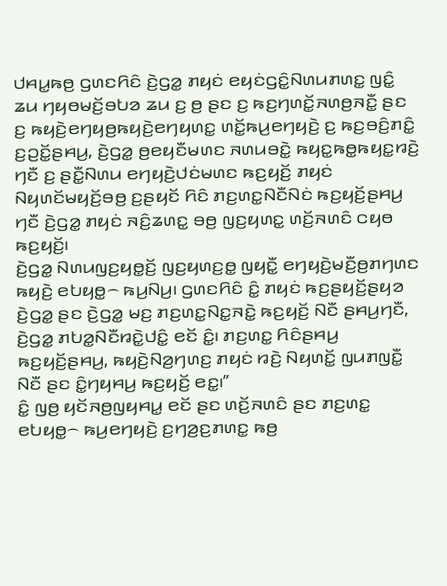ꤓꤌꤣ꤭ꤒꤥ꤬ ꤞꤛꤢꤖꤢꤨ ꤢꤧ꤬ꤞꤤ꤭ ꤊꤟꤢꤦ ꤕꤟꤢꤦꤞꤢꤨ꤭ꤡꤛꤣꤊꤛꤢ꤭ ꤜꤢꤨ꤭ ꤘꤣ ꤚꤟꤥꤗꤢꤩ꤬ꤋꤝꤤ ꤘꤣ ꤢ꤬ ꤥ꤬ ꤔꤢ ꤢ꤬ ꤒꤢ꤬ꤚꤛꤢꤩ꤭ꤏꤛꤥ꤬ꤏꤢꤪ꤭ ꤔꤢ ꤢ꤬ ꤒꤟꤢꤧ꤬ꤕꤚꤟꤥ꤬ꤒꤟꤢꤧ꤬ꤕꤚꤟꤛꤢ꤭ ꤛꤢꤩ꤭ꤒꤣ꤬ꤕꤚꤟꤢꤧ꤬ ꤢ꤬ ꤒꤢ꤬ꤋꤢꤨ꤬ꤊꤢꤨ꤭ ꤢ꤬ꤑꤢꤩ꤭ꤔꤌꤣ꤬, ꤢꤧ꤬ꤞꤤ꤭ ꤥ꤬ꤕꤟꤢꤪꤗꤛꤢ ꤏꤛꤣꤋꤢꤧ꤭ ꤒꤟꤢ꤭ꤒꤥ꤭ꤒꤟꤢ꤭ꤙꤢꤧ꤬ ꤚꤢꤪ ꤢ꤬ ꤔꤢꤪ꤭ꤡꤛꤣ ꤕꤚꤟꤢꤧ꤬ꤓꤢꤦꤗꤛꤢ ꤒꤢ꤬ꤟꤢꤩ꤬ ꤊꤟꤢꤦ ꤡꤟꤛꤢꤩꤗꤟꤢꤩ꤬ꤋꤥ꤬ ꤢ꤬ꤔꤟꤢꤩ ꤖꤢꤨ ꤊꤢ꤬ꤛꤢ꤭ꤡꤢꤪꤡꤢꤦ ꤒꤢ꤬ꤟꤢꤩ꤬ꤔꤌꤣ꤬ ꤚꤢꤪ ꤢꤧ꤬ꤞꤤ꤭ ꤊꤟꤢꤦ ꤏꤢꤨ꤬ꤘꤛꤢ꤭ ꤋꤥ꤬ ꤜꤢ꤬ꤟꤛꤢ꤭ ꤛꤢꤩ꤬ꤏꤛꤢꤨ ꤍꤟꤥ ꤒꤢ꤬ꤟꤢꤩ꤬꤯
ꤢꤧ꤬ꤞꤤ꤭ ꤡꤛꤣꤜꤢ꤬ꤟꤥ꤭ꤢꤩ꤬ ꤜꤢ꤬ꤟꤛꤢ꤬ꤥ꤭ ꤜꤟꤢꤪ꤭ ꤕꤚꤟꤢꤧ꤬ꤗꤢꤪ꤬ꤥ꤬ꤊꤚꤛꤢ ꤒꤟꤢꤧ꤬ ꤕꤝꤟꤥ꤭꤮ ꤒꤣ꤬ꤡꤣ꤬꤯ ꤞꤛꤢꤖꤢꤨ ꤢꤨ꤭ ꤊꤟꤢꤦ ꤒꤢ꤬ꤔꤟꤢꤩ꤬ꤔꤟꤤ ꤢꤧ꤬ꤞꤤ꤭ ꤔꤢ ꤢꤧ꤬ꤞꤤ꤭ ꤗꤢ꤬ ꤊꤢ꤬ꤛꤢ꤭ꤡꤢ꤭ꤏꤢꤧ꤭ ꤒꤢ꤬ꤟꤢꤩ꤬ ꤡꤢꤪ ꤔꤌꤣ꤬ꤚꤢꤪ, ꤢꤧ꤬ꤞꤤ꤭ ꤊꤝꤤ꤭ꤡꤢꤪꤙꤢꤧ꤭ꤓꤢꤨ꤭ ꤕꤢꤩ ꤢꤨ꤭꤯ ꤊꤢ꤬ꤛꤢ꤭ ꤖꤢꤨꤔꤌꤣ꤬ ꤒꤢ꤬ꤟꤢꤩ꤬ꤔꤌꤣ꤬, ꤒꤟꤢꤧ꤬ꤡꤤ꤬ꤚꤛꤢ꤬ ꤊꤟꤢꤦ ꤙꤢꤧ꤬ ꤡꤟꤛꤢꤩ꤭ ꤜꤣꤊꤜꤢꤪ꤭ ꤡꤢꤪ ꤔꤢ ꤢꤨ꤭ꤚꤟꤌꤣ꤬ ꤒꤢ꤬ꤟꤢꤩ꤬ ꤕꤢ꤭꤯”
ꤢꤨ꤭ ꤜꤥ꤬ ꤟꤢꤩꤏꤥ꤬ꤜꤟꤌꤣ꤭ ꤕꤢꤩ ꤔꤢ ꤛꤢꤩ꤬ꤏꤛꤢꤨ ꤔꤢ ꤊꤢ꤬ꤛꤢ꤭ ꤕꤝꤟꤥ꤭꤮ ꤒꤣ꤬ꤕꤚꤟꤢꤧ꤬ ꤢ꤬ꤚꤤ꤬ꤢ꤬ꤊꤛꤢ꤭ ꤒꤥ꤬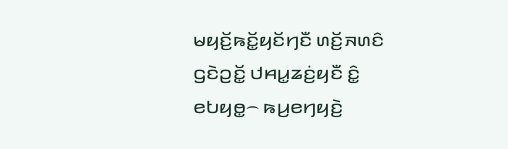ꤗꤟꤢꤩ꤬ꤒꤢꤩ꤭ꤟꤢꤩꤚꤢꤪ ꤛꤢꤩ꤬ꤏꤛꤢꤨ ꤞꤢꤧꤑꤢꤩ꤭ ꤓꤌꤣ꤭ꤘꤢꤦ꤬ꤟꤢꤪ ꤢꤨ꤭ ꤕꤝꤟꤥ꤭꤮ ꤒꤣ꤬ꤕꤚꤟꤢꤧ꤬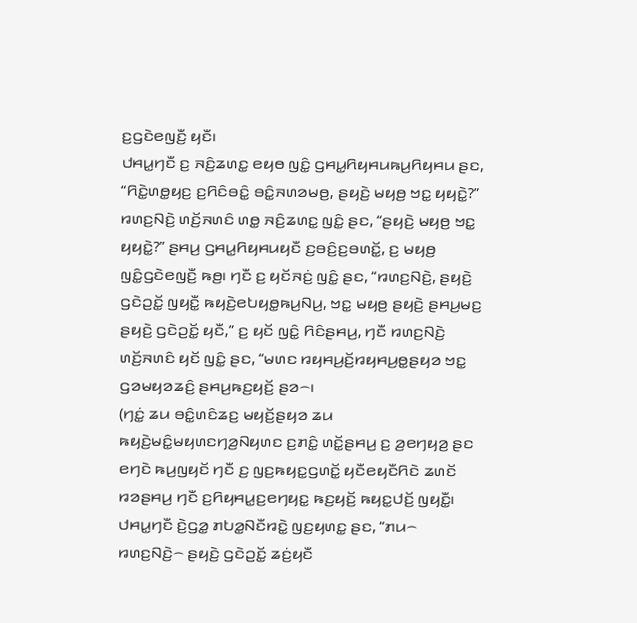ꤢ꤬ꤞꤢꤧꤕꤜꤢꤪ꤬ ꤟꤢꤪ꤯
ꤓꤌꤣ꤭ꤚꤢꤪ ꤢ꤬ ꤏꤢꤨ꤬ꤘꤛꤢ꤭ ꤕꤟꤥ ꤜꤢꤨ꤭ ꤞꤌꤣ꤭ꤖꤟꤌꤣꤒꤣ꤬ꤖꤟꤌꤣ ꤔꤢ, “ꤖꤢꤧ꤭ꤛꤥ꤭ꤟꤢ꤬ ꤢ꤬ꤖꤢꤨꤋꤢꤨ꤭ ꤋꤢꤨ꤭ꤏꤛꤤꤗꤥ꤬, ꤔꤟꤢꤧ꤬ ꤗꤟꤥ꤬ ꤠꤢ꤭ ꤟꤟꤢꤧ꤭?” ꤙꤛꤢ꤬ꤡꤢꤧ꤬ ꤛꤢꤩ꤬ꤏꤛꤢꤨ ꤛꤥ꤭ ꤏꤢꤨ꤬ꤘꤛꤢ꤭ ꤜꤢꤨ꤭ ꤔꤢ, “ꤔꤟꤢꤧ꤬ ꤗꤟꤥ꤬ ꤠꤢ꤭ ꤟꤟꤢꤧ꤭?” ꤔꤌꤣ꤬ ꤞꤌꤣ꤭ꤖꤟꤌꤣꤟꤢꤪ ꤢ꤬ꤋꤢꤨ꤬ꤢ꤬ꤋꤛꤢꤩ꤭, ꤢ꤬ ꤗꤟꤥ꤬ ꤜꤢꤨ꤭ꤞꤢꤧꤕꤜꤢꤪ꤬ ꤒꤥ꤬꤯ ꤚꤢꤪ ꤢ꤬ ꤟꤢꤩꤏꤢꤦ꤬ ꤜꤢꤨ꤭ ꤔꤢ, “ꤙꤛꤢ꤬ꤡꤢꤧ꤬, ꤔꤟꤢꤧ꤬ ꤞꤢꤧꤑꤢꤩ꤭ ꤜꤟꤢꤪ꤭ ꤒꤟꤢꤧ꤬ꤕꤝꤟꤥ꤭ꤒꤣ꤬ꤡꤣ꤬, ꤠꤢ꤭ ꤗꤟꤥ꤬ ꤔꤟꤢꤧ꤬ ꤔꤌꤣ꤬ꤗꤢ꤬ ꤔꤟꤢꤧ꤬ ꤞꤢꤧꤑꤢꤩ꤭ ꤟꤢꤪ,” ꤢ꤬ ꤟꤢꤩ ꤜꤢꤨ꤭ ꤖꤢꤨꤔꤌꤣ꤬, ꤚꤢꤪ ꤙꤛꤢ꤬ꤡꤢꤧ꤬ ꤛꤢꤩ꤬ꤏꤛꤢꤨ ꤟꤢꤩ ꤜꤢꤨ꤭ ꤔꤢ, “ꤗꤛꤢ ꤙꤟꤌꤣ꤬ꤢꤩ꤬ꤙꤟꤌꤣ꤬ꤥ꤭ꤔꤟꤤ ꤠꤢ꤭ ꤞꤤꤗꤟꤤꤘꤢꤨ꤬ ꤔꤌꤣ꤬ꤒꤢ꤬ꤟꤢꤩ꤬ ꤔꤤ꤮꤯
(ꤚꤢꤦ꤭ ꤘꤣ ꤋꤢꤨ꤭ꤛꤢꤨꤘꤢ꤬ ꤗꤟꤢꤩ꤬ꤔꤟꤤ ꤘꤣ ꤒꤟꤢꤧ꤬ꤗꤢꤨ꤭ꤗꤟꤛꤢꤚꤤ꤬ꤡꤟꤛꤢ ꤢ꤬ꤊꤢꤨ꤭ ꤛꤢꤩ꤭ꤔꤌꤣ꤬ ꤢ꤬ ꤤ꤬ꤕꤚꤟꤤ꤬ ꤔꤢ ꤕꤚꤢꤧ ꤒꤣ꤬ꤜꤟꤢꤩ ꤚꤢꤪ ꤢ꤬ ꤜꤢ꤬ꤒꤟꤢ꤭ꤞꤛꤢꤩ꤭ ꤟꤢꤪꤕꤟꤢꤪꤖꤢꤧ ꤘꤛꤢꤩ ꤙꤤꤔꤌꤣ꤬ ꤚꤢꤪ ꤢ꤬ꤖꤟꤌꤣ꤭ꤢ꤬ꤕꤚꤟꤢ꤭ ꤒꤢ꤬ꤟꤢꤩ꤬ ꤒꤟꤢ꤭ꤓꤢꤩ꤬ ꤜꤟꤢꤪ꤭꤯
ꤓꤌꤣ꤭ꤚꤢꤪ ꤢꤧ꤬ꤞꤤ꤭ ꤊꤝꤤ꤭ꤡꤢꤪꤙꤢꤧ꤭ ꤜꤢ꤬ꤟꤛꤢ꤭ ꤔꤢ, “ꤊꤣ꤮ ꤙꤛꤢ꤬ꤡꤢꤧ꤬꤮ ꤔꤟꤢꤧ꤬ ꤞꤢꤧꤑꤢꤩ꤭ ꤘꤢꤦ꤬ꤟꤢꤪ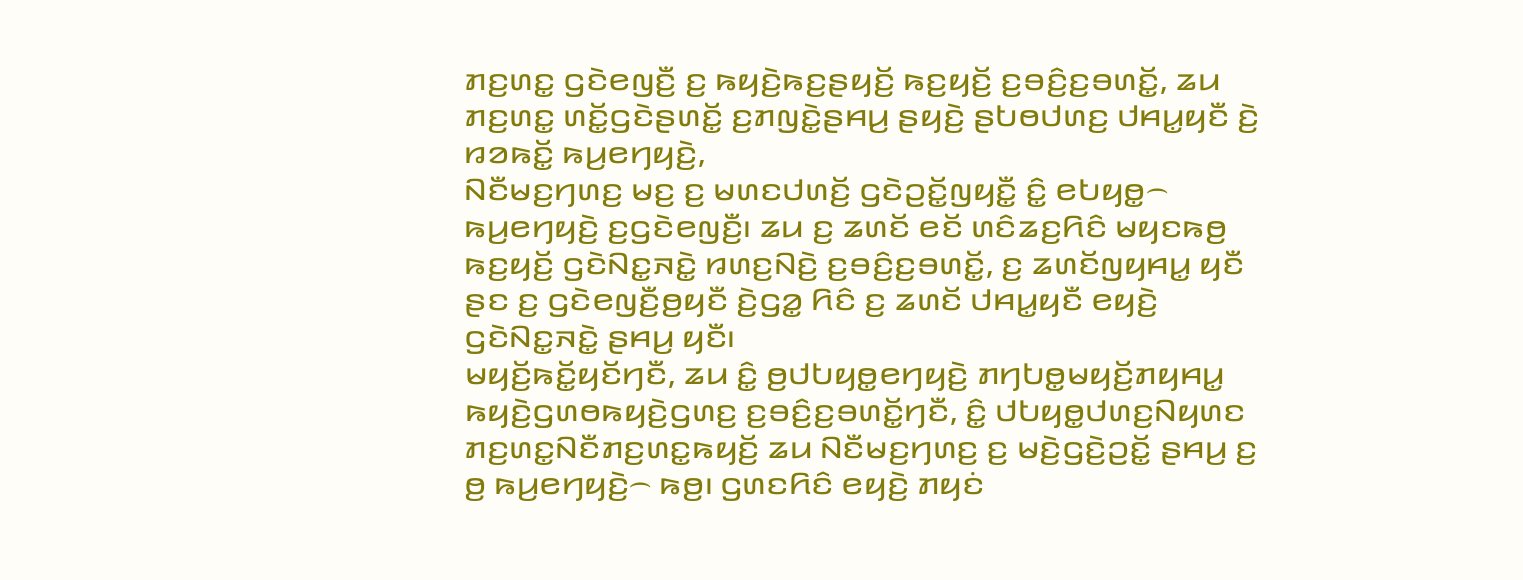ꤊꤢ꤬ꤛꤢ꤭ ꤞꤢꤧꤕꤜꤢꤪ꤬ ꤢ꤬ ꤒꤟꤢꤧ꤬ꤒꤢ꤬ꤔꤟꤢꤩ꤬ ꤒꤢ꤬ꤟꤢꤩ꤬ ꤢ꤬ꤋꤢꤨ꤬ꤢ꤬ꤋꤛꤢꤩ꤭, ꤘꤣ ꤊꤢ꤬ꤛꤢ꤭ ꤛꤢꤩ꤭ꤞꤢꤧꤔꤛꤢꤩ꤭ ꤢ꤬ꤊꤜꤢꤧ꤭ꤔꤌꤣ꤬ ꤔꤟꤢꤧ꤬ ꤔꤝꤥꤓꤛꤢ꤬ ꤓꤌꤣ꤭ꤟꤢꤪ ꤢꤧ꤬ ꤙꤤꤒꤢꤩ꤭ ꤒꤣ꤬ꤕꤚꤟꤢꤧ꤬,
ꤡꤢꤪꤗꤢ꤬ꤚꤛꤢ꤬ ꤗꤢ꤬ ꤢ꤬ ꤗꤛꤢꤓꤛꤢꤩ꤬ ꤞꤢꤧꤑꤢꤩ꤭ꤜꤟꤢꤪ꤭ ꤢꤨ꤭ ꤕꤝꤟꤥ꤭꤮ ꤒꤣ꤬ꤕꤚꤟꤢꤧ꤬ ꤢ꤬ꤞꤢꤧꤕꤜꤢꤪ꤬꤯ ꤘꤣ ꤢ꤬ ꤘꤛꤢꤩ ꤕꤢꤩ ꤛꤢꤨꤘꤢ꤬ꤖꤢꤨ ꤗꤟꤢꤒꤥ꤬ ꤒꤢ꤬ꤟꤢꤩ꤬ ꤞꤢꤧꤡꤢ꤭ꤏꤢꤧ꤭ ꤙꤛꤢ꤬ꤡꤢꤧ꤬ ꤢ꤬ꤋꤢꤨ꤬ꤢ꤬ꤋꤛꤢꤩ꤭, ꤢ꤬ ꤘꤛꤢꤩꤜꤟꤌꤣ꤭ ꤟꤢꤪ ꤔꤢ ꤢ꤬ ꤞꤢꤧꤕꤜꤢꤪ꤬ꤥ꤬ꤟꤢꤪ ꤢꤧ꤬ꤞꤤ꤭ ꤖꤢꤨ ꤢ꤬ ꤘꤛꤢꤩ ꤓꤌꤣ꤭ꤟꤢꤪ ꤕꤟꤢꤧ꤬ ꤞꤢꤧꤡꤢ꤭ꤏꤢꤧ꤭ ꤔꤌꤣ꤬ ꤟꤢꤪ꤯
ꤗꤟꤢꤩ꤬ꤒꤢꤩ꤭ꤟꤢꤩꤚꤢꤪ, ꤘꤣ ꤢꤨ꤭ ꤥ꤬ꤓꤝꤟꤥ꤭ꤕꤚꤟꤢꤧ꤬ ꤊꤚꤝꤥ꤭ꤗꤟꤢꤩ꤬ꤊꤟꤌꤣ꤭ ꤒꤟꤢꤧ꤬ꤞꤛꤥꤒꤟꤢꤧ꤬ꤞꤛꤢ꤬ ꤢ꤬ꤋꤢꤨ꤬ꤢ꤬ꤋꤛꤢꤩ꤭ꤚꤢꤪ, ꤢꤨ꤭ ꤓꤝꤟꤥ꤭ꤓꤛꤢ꤬ꤡꤟꤛꤢ ꤊꤢ꤬ꤛꤢ꤭ꤡꤢꤪꤊꤢ꤬ꤛꤢ꤭ꤒꤟꤢꤩ꤬ ꤘꤣ ꤡꤢꤪꤗꤢ꤬ꤚꤛꤢ꤬ ꤢ꤬ ꤗꤢꤧ꤬ꤞꤢꤧ꤬ꤑꤢꤩ꤭ ꤔꤌꤣ꤬ ꤢ꤬ ꤥ꤬ ꤒꤣ꤬ꤕꤚꤟꤢꤧ꤬꤮ ꤒꤥ꤬꤯ ꤞꤛꤢꤖꤢꤨ ꤕꤟꤢꤧ꤬ ꤊꤟꤢꤦ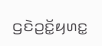ꤞꤢꤧꤑꤢꤩ꤭ꤟꤛꤢ꤭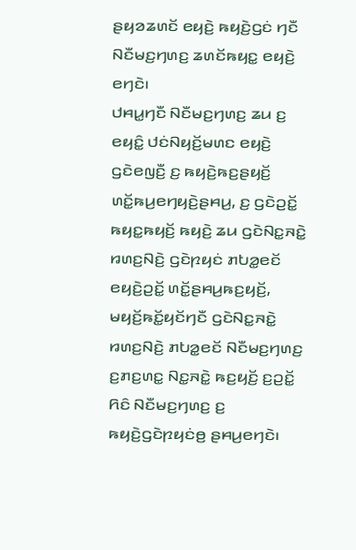ꤔꤟꤤꤘꤛꤢꤩ ꤕꤟꤢꤧ꤬ ꤒꤟꤢꤧ꤬ꤞꤢꤦ ꤚꤢꤪ ꤡꤢꤪꤗꤢ꤬ꤚꤛꤢ꤬ ꤘꤛꤢꤩꤒꤟꤢ꤭ ꤕꤟꤢꤧ꤬ ꤕꤚꤢꤧ꤯
ꤓꤌꤣ꤭ꤚꤢꤪ ꤡꤢꤪꤗꤢ꤬ꤚꤛꤢ꤬ ꤘꤣ ꤢ꤬ ꤕꤟꤢꤨ꤭ ꤓꤢꤦꤡꤟꤢꤩ꤬ꤗꤛꤢ ꤕꤟꤢꤧ꤬ ꤞꤢꤧꤕꤜꤢꤪ꤬ ꤢ꤬ ꤒꤟꤢꤧ꤬ꤒꤢ꤬ꤔꤟꤢꤩ꤬ ꤛꤢꤩ꤭ꤒꤣ꤬ꤕꤚꤟꤢꤧ꤬ꤔꤌꤣ꤬, ꤢ꤬ ꤞꤢꤧꤑꤢꤩ꤭ ꤒꤟꤢ꤭ꤒꤟꤢꤩ꤬ ꤒꤟꤢꤧ꤬ ꤘꤣ ꤞꤢꤧꤡꤢ꤭ꤏꤢꤧ꤭ ꤙꤛꤢ꤬ꤡꤢꤧ꤬ ꤞꤢꤧꤐꤟꤢꤦ ꤊꤝꤤ꤭ꤕꤢꤩ ꤕꤟꤢꤧ꤬ꤑꤢꤩ꤭ ꤛꤢꤩ꤭ꤔꤌꤣ꤬ꤒꤢ꤬ꤟꤢꤩ꤬, ꤗꤟꤢꤩ꤬ꤒꤢꤩ꤭ꤟꤢꤩꤚꤢꤪ ꤞꤢꤧꤡꤢ꤭ꤏꤢꤧ꤭ ꤙꤛꤢ꤬ꤡꤢꤧ꤬ ꤊꤝꤤ꤭ꤕꤢꤩ ꤡꤢꤪꤗꤢ꤬ꤚꤛꤢ꤬ ꤢ꤬ꤊꤢ꤬ꤛꤢ꤭ ꤡꤢ꤭ꤏꤢꤧ꤭ ꤒꤢ꤬ꤟꤢꤩ꤬ ꤢ꤬ꤑꤢꤩ꤭ ꤖꤢꤨ ꤡꤢꤪꤗꤢ꤬ꤚꤛꤢ꤬ ꤢ꤬ ꤒꤟꤢꤧ꤬ꤞꤢꤧꤐꤟꤢꤦꤥ꤬ ꤔꤌꤣ꤬ꤕꤚꤢꤧ꤯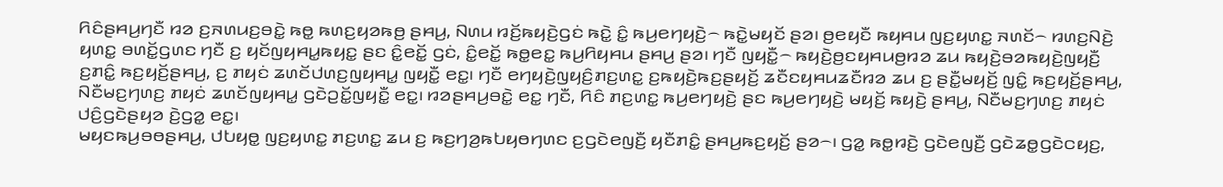ꤖꤢꤨꤔꤌꤣ꤬ꤚꤢꤪ ꤙꤤ ꤢ꤬ꤏꤛꤣꤢ꤬ꤋꤢꤧ꤭ ꤒꤥ꤭ ꤒꤛꤢ꤬ꤟꤤꤒꤥ꤬ ꤔꤌꤣ꤬, ꤡꤛꤣ ꤙꤢꤩ꤬ꤒꤟꤢꤧ꤬ꤞꤢꤦ ꤒꤢꤧ꤭ ꤢꤨ꤭ ꤒꤣ꤬ꤕꤚꤟꤢꤧ꤬꤮ ꤒꤢꤧ꤭ꤗꤟꤢꤩ ꤔꤤ꤯ ꤥ꤬ꤕꤟꤢꤪ ꤒꤟꤌꤣ ꤜꤢ꤬ꤟꤛꤢ꤭ ꤏꤛꤢꤩ꤮ ꤙꤛꤢ꤬ꤡꤢꤧ꤬ ꤟꤛꤢ꤭ ꤋꤛꤢꤩ꤭ꤞꤛꤢ ꤚꤢꤪ ꤢ꤬ ꤟꤢꤩꤜꤟꤌꤣ꤭ꤒꤟꤢ꤭ ꤔꤢ ꤢꤨ꤭ꤕꤢꤩ꤭ ꤞꤢꤦ, ꤢꤨ꤭ꤕꤢꤩ꤭ ꤒꤥ꤭ꤕꤢ꤭ ꤒꤣ꤬ꤖꤟꤌꤣ ꤔꤌꤣ꤬ ꤔꤤ꤯ ꤚꤢꤪ ꤜꤟꤢꤪ꤭꤮ ꤒꤟꤢꤧ꤬ꤥ꤬ꤢꤟꤌꤣꤥ꤬ꤙꤤ ꤘꤣ ꤒꤟꤢꤧ꤬ꤋꤤꤒꤟꤢꤧ꤬ꤜꤟꤢꤪ꤬ ꤢ꤬ꤊꤢꤨ꤭ ꤒꤢ꤬ꤟꤢꤩ꤬ꤔꤌꤣ꤬, ꤢ꤬ ꤊꤟꤢꤦ ꤘꤛꤢꤩꤓꤛꤢ꤬ꤜꤟꤌꤣ꤭ ꤜꤟꤢꤪ꤭ ꤕꤢ꤭꤯ ꤚꤢꤪ ꤕꤚꤟꤢꤧ꤬ꤜꤟꤢꤨ꤬ꤊꤢ꤬ꤛꤢ꤭ ꤢ꤬ꤒꤟꤢꤧ꤬ꤒꤢ꤬ꤔꤟꤢꤩ꤬ ꤘꤢꤪꤢꤟꤌꤣꤘꤢꤪꤙꤤ ꤘꤣ ꤢ꤬ ꤔꤢꤪ꤭ꤗꤟꤢꤩ꤬ ꤜꤢꤨ꤭ ꤒꤢ꤬ꤟꤢꤩ꤬ꤔꤌꤣ꤬, ꤡꤢꤪꤗꤢ꤬ꤚꤛꤢ꤬ ꤊꤟꤢꤦ ꤘꤛꤢꤩꤜꤟꤌꤣ꤭ ꤞꤢꤧꤑꤢꤩ꤭ꤜꤟꤢꤪ꤭ ꤕꤢ꤭꤯ ꤙꤤꤔꤌꤣ꤬ꤋꤢꤧ꤭ ꤕꤢ꤭ ꤚꤢꤪ, ꤖꤢꤨ ꤊꤢ꤬ꤛꤢ꤭ ꤒꤣ꤬ꤕꤚꤟꤢꤧ꤬ ꤔꤢ ꤒꤣ꤬ꤕꤚꤟꤢꤧ꤬ ꤗꤟꤢꤩ꤬ ꤒꤟꤢꤧ꤬ ꤔꤌꤣ꤬, ꤡꤢꤪꤗꤢ꤬ꤚꤛꤢ꤬ ꤊꤟꤢꤦ ꤓꤢꤨ꤬ꤞꤢꤧꤔꤟꤤ ꤢꤧ꤬ꤞꤤ꤭ ꤕꤢ꤭꤯
ꤗꤟꤢꤒꤣ꤬ꤋꤥꤔꤌꤣ꤬, ꤓꤝꤟꤥ꤭ ꤜꤢ꤬ꤟꤛꤢ꤭ ꤊꤢ꤬ꤛꤢ꤭ ꤘꤣ ꤢ꤬ ꤒꤢ꤬ꤚꤤ꤬ꤒꤝꤟꤥꤚꤛꤢ ꤢ꤬ꤞꤢꤧꤕꤜꤢꤪ꤬ ꤟꤢꤪꤊꤢꤨ꤭ ꤔꤌꤣ꤬ꤒꤢ꤬ꤟꤢꤩ꤬ ꤔꤤ꤮꤯ ꤞꤤ꤭ ꤒꤥ꤭ꤙꤢꤧ꤬ ꤞꤢꤧꤕꤜꤢꤪ꤬ ꤞꤢꤧꤘꤥ꤭ꤞꤢꤧꤍꤟꤢ꤬,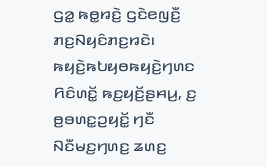ꤞꤤ꤭ ꤒꤥ꤭ꤙꤢꤧ꤬ ꤞꤢꤧꤕꤜꤢꤪ꤬ ꤊꤢ꤬ꤡꤟꤢꤨꤊꤢ꤬ꤙꤢꤧ꤯ ꤒꤟꤢꤧ꤬ꤒꤝꤟꤥꤒꤟꤢꤧ꤬ꤚꤛꤢ ꤖꤢꤨꤛꤢꤩ꤭ ꤒꤢ꤬ꤟꤢꤩ꤬ꤔꤌꤣ꤬, ꤢ꤬ ꤥ꤬ꤋꤛꤢ꤭ꤑꤟꤢꤩ꤭ ꤚꤢꤪ ꤡꤢꤪꤗꤢ꤬ꤚꤛꤢ꤬ ꤘꤛꤢ꤬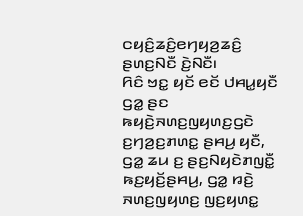ꤍꤟꤢꤨ꤬ꤘꤢꤨ꤬ꤕꤚꤟꤤ꤬ꤘꤢꤨ꤬ ꤔꤛꤢ꤬ꤡꤢꤪ ꤢꤧ꤬ꤡꤢꤪ꤯
ꤖꤢꤨ ꤠꤢ꤭ ꤟꤢꤩ ꤕꤢꤩ ꤓꤌꤣ꤭ꤟꤢꤪ ꤞꤤ꤭ ꤔꤢ ꤒꤟꤢꤧ꤬ꤏꤛꤢ꤬ꤜꤟꤛꤢ꤬ꤞꤢꤧ ꤢ꤬ꤚꤤ꤬ꤢ꤬ꤊꤛꤢ꤭ ꤔꤌꤣ꤬ ꤟꤢꤪ, ꤞꤤ꤭ ꤘꤣ ꤢ꤬ ꤔꤢ꤬ꤡꤟꤢꤧꤊꤜꤢꤪ꤭ ꤒꤢ꤬ꤟꤢꤩ꤬ꤔꤌꤣ꤬, ꤞꤤ꤭ ꤙꤢꤧ꤬ ꤏꤛꤢ꤬ꤜꤟꤛꤢ꤬ ꤜꤢ꤬ꤟꤛꤢ꤭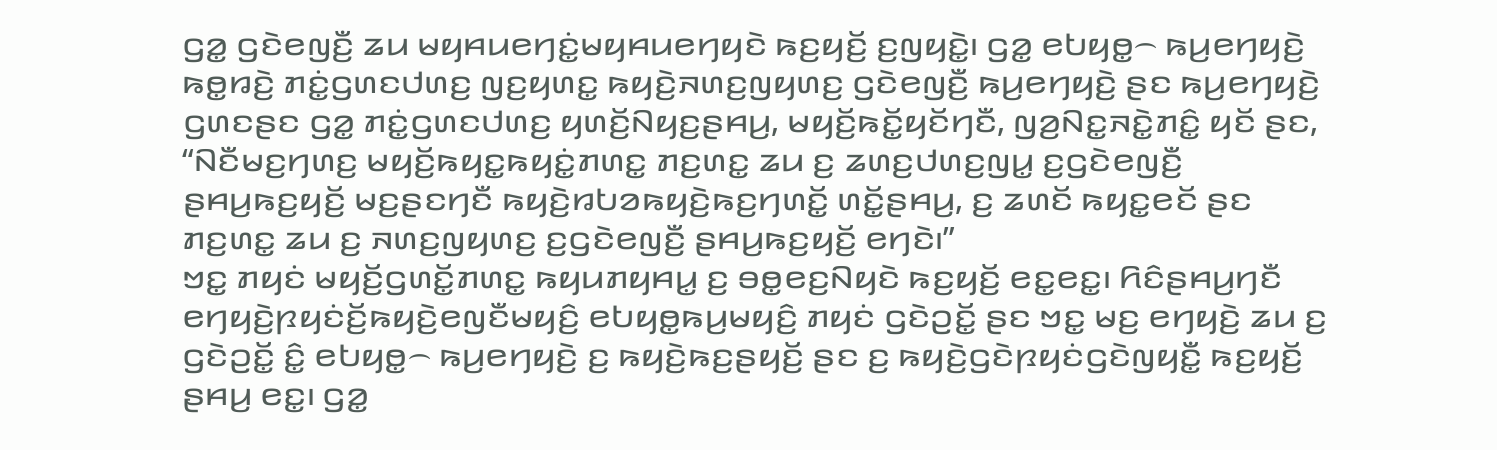ꤞꤤ꤭ ꤞꤢꤧꤕꤜꤢꤪ꤬ ꤘꤣ ꤗꤟꤌꤣꤕꤚꤢꤦ꤭ꤗꤟꤌꤣꤕꤚꤟꤢꤧ ꤒꤢ꤬ꤟꤢꤩ꤬ ꤢ꤬ꤜꤟꤢꤧ꤭꤯ ꤞꤤ꤭ ꤕꤝꤟꤥ꤭꤮ ꤒꤣ꤬ꤕꤚꤟꤢꤧ꤬ ꤒꤥ꤭ꤙꤢꤧ꤬ ꤊꤢꤦ꤭ꤞꤛꤢꤓꤛꤢ꤬ ꤜꤢ꤬ꤟꤛꤢ꤭ ꤒꤟꤢꤧ꤬ꤏꤛꤢ꤬ꤜꤟꤛꤢ꤬ ꤞꤢꤧꤕꤜꤢꤪ꤬ ꤒꤣ꤬ꤕꤚꤟꤢꤧ꤬ ꤔꤢ ꤒꤣ꤬ꤕꤚꤟꤢꤧ꤬ ꤞꤛꤢꤔꤢ ꤞꤤ꤭ ꤊꤢꤦ꤭ꤞꤛꤢꤓꤛꤢ꤬ ꤟꤛꤢꤩ꤬ꤡꤟꤢ꤬ꤔꤌꤣ꤬, ꤗꤟꤢꤩ꤬ꤒꤢꤩ꤭ꤟꤢꤩꤚꤢꤪ, ꤜꤤ꤬ꤡꤢ꤭ꤏꤢꤧ꤭ꤊꤢꤨ꤭ ꤟꤢꤩ ꤔꤢ, “ꤡꤢꤪꤗꤢ꤬ꤚꤛꤢ꤬ ꤗꤟꤢꤩ꤬ꤒꤟꤢ꤭ꤒꤟꤢꤦ꤭ꤊꤛꤢ꤭ ꤊꤢ꤬ꤛꤢ꤭ ꤘꤣ ꤢ꤬ ꤘꤛꤢ꤬ꤓꤛꤢ꤬ꤜꤣ꤭ ꤢ꤬ꤞꤢꤧꤕꤜꤢꤪ꤬ ꤔꤌꤣ꤬ꤒꤢ꤬ꤟꤢꤩ꤬ ꤗꤢ꤬ꤔꤢꤚꤢꤪ ꤒꤟꤢꤧ꤬ꤙꤝꤤꤒꤟꤢꤧ꤬ꤒꤢ꤬ꤚꤛꤢꤩ꤭ ꤛꤢꤩ꤭ꤔꤌꤣ꤬, ꤢ꤬ ꤘꤛꤢꤩ ꤒꤟꤢ꤭ꤕꤢꤩ ꤔꤢ ꤊꤢ꤬ꤛꤢ꤭ ꤘꤣ ꤢ꤬ ꤏꤛꤢ꤬ꤜꤟꤛꤢ꤬ ꤢ꤬ꤞꤢꤧꤕꤜꤢꤪ꤬ ꤔꤌꤣ꤬ꤒꤢ꤬ꤟꤢꤩ꤬ ꤕꤚꤢꤧ꤯”
ꤠꤢ꤭ ꤊꤟꤢꤦ ꤗꤟꤢꤩ꤬ꤞꤛꤢꤩ꤭ꤊꤛꤢ꤭ ꤒꤟꤣꤊꤟꤌꤣ꤭ ꤢ꤬ ꤋꤥ꤭ꤕꤢ꤬ꤡꤟꤢꤧ ꤒꤢ꤬ꤟꤢꤩ꤬ ꤕꤢ꤭ꤕꤢ꤭꤯ ꤖꤢꤨꤔꤌꤣ꤬ꤚꤢꤪ ꤕꤚꤟꤢꤧ꤬ꤐꤟꤢꤦꤢꤩ꤬ꤒꤟꤢꤧ꤬ꤕꤜꤢꤪꤗꤟꤢꤨ꤬ ꤕꤝꤟꤥ꤭ꤒꤣ꤬ꤗꤟꤢꤨ꤬ ꤊꤟꤢꤦ ꤞꤢꤧꤑꤢꤩ꤭ ꤔꤢ ꤠꤢ꤭ ꤗꤢ꤬ ꤕꤚꤟꤢꤧ꤬ ꤘꤣ ꤢ꤬ ꤞꤢꤧꤑꤢꤩ꤭ ꤢꤨ꤭ ꤕꤝꤟꤥ꤭꤮ ꤒꤣ꤬ꤕꤚꤟꤢꤧ꤬ ꤢ꤬ ꤒꤟꤢꤧ꤬ꤒꤢ꤬ꤔꤟꤢꤩ꤬ ꤔꤢ ꤢ꤬ ꤒꤟꤢꤧ꤬ꤞꤢꤧꤐꤟꤢꤦꤞꤢꤧꤜꤟꤢꤪ꤭ ꤒꤢ꤬ꤟꤢꤩ꤬ ꤔꤌꤣ꤬ ꤕꤢ꤭꤯ ꤞꤤ꤭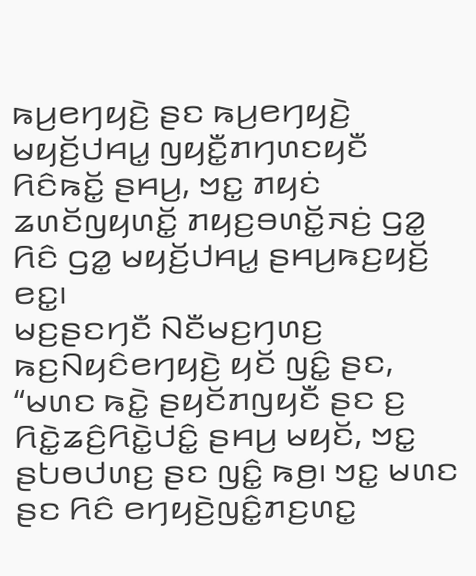ꤒꤣ꤬ꤕꤚꤟꤢꤧ꤬ ꤔꤢ ꤒꤣ꤬ꤕꤚꤟꤢꤧ꤬ ꤗꤟꤢꤩ꤬ꤓꤌꤣ꤭ ꤜꤟꤢꤪ꤭ꤊꤚꤛꤢꤟꤢꤪ ꤖꤢꤨꤒꤢꤩ꤭ ꤔꤌꤣ꤬, ꤠꤢ꤭ ꤊꤟꤢꤦ ꤘꤛꤢꤩꤜꤟꤛꤢꤩ꤭ ꤊꤟꤢ꤬ꤋꤛꤢꤩ꤭ꤏꤢꤦ꤬ ꤞꤤ꤭ ꤖꤢꤨ ꤞꤤ꤭ ꤗꤟꤢꤩ꤬ꤓꤌꤣ꤭ ꤔꤌꤣ꤬ꤒꤢ꤬ꤟꤢꤩ꤬ ꤕꤢ꤭꤯
ꤗꤢ꤬ꤔꤢꤚꤢꤪ ꤡꤢꤪꤗꤢ꤬ꤚꤛꤢ꤬ ꤒꤢ꤬ꤡꤟꤢꤨꤕꤚꤟꤢꤧ꤬ ꤟꤢꤩ ꤜꤢꤨ꤭ ꤔꤢ, “ꤗꤛꤢ ꤒꤢꤧ꤭ ꤔꤟꤢꤩꤊꤜꤟꤢꤪ ꤔꤢ ꤢ꤬ ꤖꤢꤧ꤭ꤘꤢꤨ꤬ꤖꤢꤧ꤭ꤓꤢꤨ꤭ ꤔꤌꤣ꤬ ꤗꤟꤢꤩ, ꤠꤢ꤭ ꤔꤝꤥꤓꤛꤢ꤬ ꤔꤢ ꤜꤢꤨ꤭ ꤒꤥ꤬꤯ ꤠꤢ꤭ ꤗꤛꤢ ꤔꤢ ꤖꤢꤨ ꤕꤚꤟꤢꤧ꤬ꤜꤢꤨ꤭ꤊꤢ꤬ꤛꤢ꤭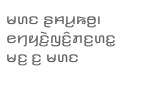ꤗꤛꤢ ꤔꤌꤣ꤬ꤒꤥ꤬꤯ ꤕꤚꤟꤢꤧ꤬ꤜꤢꤨ꤬ꤊꤢ꤬ꤛꤢ꤭ ꤗꤢ꤬ ꤢ꤬ ꤗꤛꤢ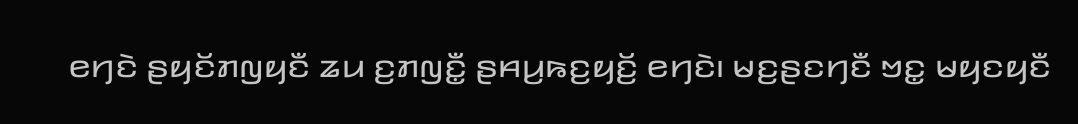ꤕꤚꤢꤧ ꤔꤟꤢꤩꤊꤜꤟꤢꤪ ꤘꤣ ꤢ꤬ꤊꤜꤢꤪ꤭ ꤔꤌꤣ꤬ꤒꤢ꤬ꤟꤢꤩ꤬ ꤕꤚꤢꤧ꤯ ꤗꤢ꤬ꤔꤢꤚꤢꤪ ꤠꤢ꤭ ꤗꤟꤢꤟꤢꤪ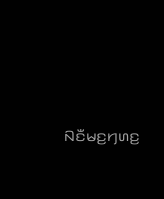ꤡꤢꤪꤗꤢ꤬ꤚꤛꤢ꤬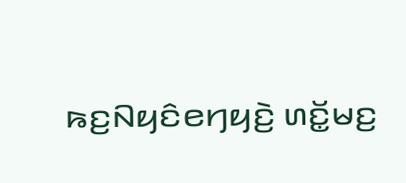ꤒꤢ꤬ꤡꤟꤢꤨꤕꤚꤟꤢꤧ꤬ ꤛꤢꤩ꤭ꤗꤢ꤬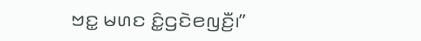ꤠꤢ꤭ ꤗꤛꤢ ꤢꤨ꤭ꤞꤢꤧꤕꤜꤢꤪ꤬꤯”